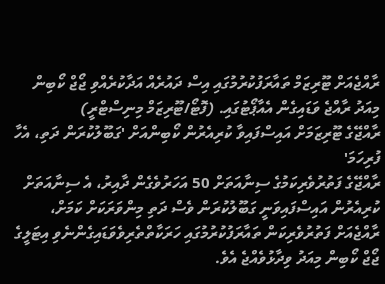ރާއްޖެއަށް ޓޫރިޒަމް ތައާރަފުކުރުމުގައި އިސް ދައުރެއް އަދާކުރެއްވި ޖޯޖް ކޯބިން މިއަދު ރާއްޖެ ވަޑައިގެން އެއާޕޯޓުގައި. (ފޮޓޯ/ޓޫރިޒަމް މިނިސްޓްރީ)
ރާއްޖޭގެ ޓޫރިޒަމަށް އައިސްފައިވާ ކުރިއެރުން ކޯބިންއަށް 'ގަބޫލުކުރަން ދަތި، އެހާ ފުރިހަމަ'
ރާއްޖޭގެ ފަތުރުވެރިކަމުގެ ސިނާއަތަށް 50 އަހަރުވެގެން ދާއިރު، އެ ސިނާއަތަށް ކުރިއެރުން އައިސްފައިވަނީ ގަބޫލުކުރަން ވެސް ދަތި މިންވަރަކަށް ކަމަށް، ރާއްޖެއަށް ފަތުރުވެރިކަން ތައާރަފުކުރުމުގައި ހަރަކާތްތެރިވެވަޑައިގެންނެވި އިޓަލީގެ ޖޯޖް ކޯބިން މިއަދު ވިދާޅުވެއްޖެ އެވެ.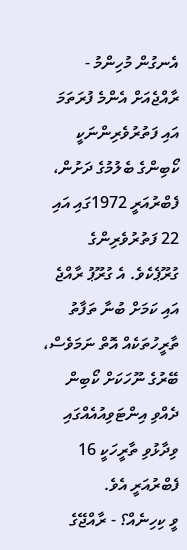އެނގުން މުހިންމު - ރާއްޖެއަށް އެންމެ ފުރަތަމަ އައި ފަތުރުވެރިންނަކީ ކޯބިންގެ ބެލުމުގެ ދަށުން، ފެބްރުއަރީ 1972ގައި އައި 22 ފަތުރުވެރިންގެ ގުރޫޕެކެވެ. އެ ގުރޫޕު ރާއްޖެ އައި ކަމަށް ބުނާ ތަފާތު ތާރީހުތަކެއް އޮތް ނަމަވެސް، ބޭރުގެ ނޫހަކަށް ކޯބިން ދެއްވި އިންޓަވިއުއެއްގައި ވިދާޅުވި ތާރީހަކީ 16 ފެބްރުއަރީ އެވެ.
ވީ ކިހިނެއް؟ - ރާއްޖޭގެ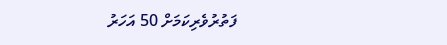ފަތުރުވެރިކަމަށް 50 އަހަރު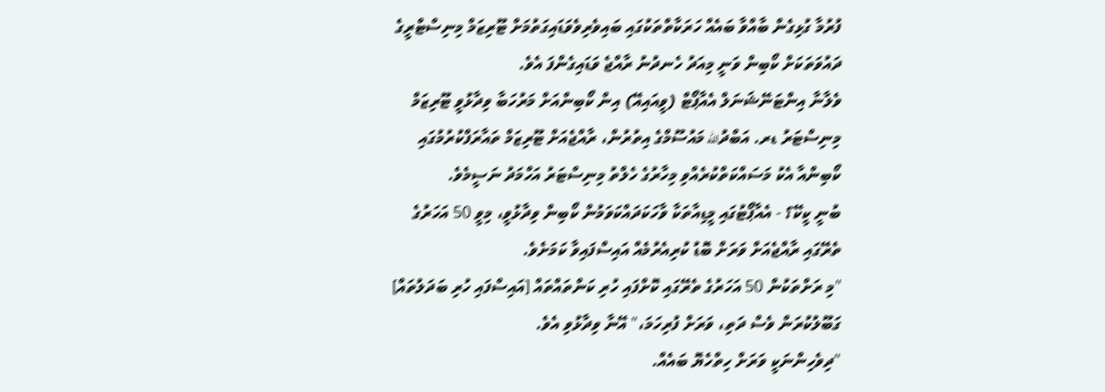ފުރުމާ ގުޅިގެން ބާއްވާ ބައެއް ހަރަކާތްތަކުގައި ބައިވެރިވެވަޑައިގަތުމަށް ޓޫރިޒަމް މިނިސްޓްރީގެ ދައުވަތަކަށް ކޯބިން ވަނީ މިއަދު ހެނދުނު ރާއްޖެ ވަޑައިގެންފަ އެވެ.
ވެލާނާ އިންޓަނޭޝަނަލް އެއާޕޯޓް (ވީއައިއޭ) އިން ކޯބިންއަށް މަރުހަބާ ވިދާޅުވީ ޓޫރިޒަމް މިނިސްޓަރު ޑރ. އަބްދުالله މައުސޫމްގެ އިތުރުން، ރާއްޖެއަށް ޓޫރިޒަމް ތައާރަފްކުރުމުގައި ކޯބިންއާ އެކު މަސައްކަތްކުރެއްވި މިހާރުގެ ހެލްތު މިނިސްޓަރު އަހްމަދު ނަސީމެވެ.
ބުނީ ކީކޭ؟ - އެއާޕޯޓުގައި މީޑިއާތަކާ ވާހަކަދައްކަވަމުން ކޯބިން ވިދާޅުވީ، މިވީ 50 އަހަރުގެ ތެރޭގައި ރާއްޖެއަށް ވަރަށް ބޮޑު ކުރިއެރުމެއް އައިސްފައިވާ ކަމަށެވެ.
"މި ރަށްތަކުން 50 އަހަރުގެ ތެރޭގައި ކޮށްފައި ހުރި ކަންތައްތައް [އައިސްފައި ހުރި ބަދަލުތައް] ގަބޫލުކުރަން ވެސް ދަތި، ވަރަށް ފުރިހަމަ،" އޭނާ ވިދާޅުވި އެވެ.
"ދިވެހިންނަކީ ވަރަށް ހިތްހެޔޮ ބައެއް.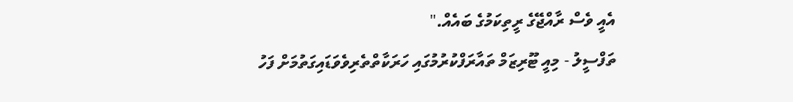އެއީ ވެސް ރާއްޖޭގެ ރީތިކަމުގެ ބައެއް."
ތަފްސީލު - މިއީ ޓޫރިޒަމް ތައާރަފްކުރުމުގައި ހަރަކާތްތެރިވެވަޑައިގަތުމަށް ފަހު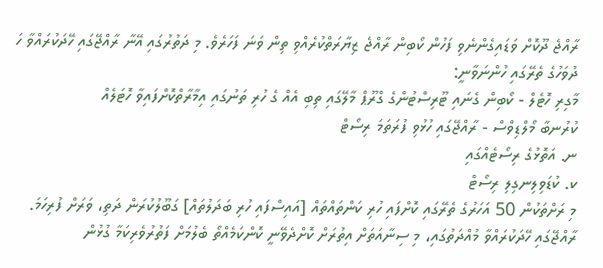ރާއްޖެ ދޫކޮށް ވަޑައިގެންނެވި ފަހުން ކޯބިން ރާއްޖެ ޒިޔާރަތްކުރެއްވި ތިން ވަނަ ފަހަރެވެ. މި ދަތުރުގައި އޭނާ ރާއްޖޭގައި ހޭދަކުރައްވާ ހަ ދުވަހުގެ ތެރޭގައި ހުންނަވާނީ:
މާގިރި ހޮޓެލް - ކޯބިން ގެނައި ޓޫރިސްޓުންގެ ގްރޫޕް މާލޭގައި ތިބި އެއް ގެ ހުރި ތަނުގައި އިމާރާތްކޮށްފައިވާ ހޮޓަލެއް
ކުރުނބާ މޯލްޑިވްސް - ރާއްޖޭގައި ހުޅުވި ފުރަތަމަ ރިސޯޓް
ނ. އަތޮޅުގެ ރިސޯޓެއްގައި
ކ. ކުޑަވިލިނގިލި ރިސޯޓް
މި ރަށްތަކުން 50 އަހަރުގެ ތެރޭގައި ކޮށްފައި ހުރި ކަންތައްތައް [އައިސްފައި ހުރި ބަދަލުތައް] ގަބޫލުކުރަން ދަތި، ވަރަށް ފުރިހަމަ.
ރާއްޖޭގައި ހޭދަކުރައްވާ މުއްދަތުގައި، މި ސިނާއަތަށް އިތުރަށް ކޮށްދެވޭނީ ކޮންކަމެއްތޯ ބެލުމަށް ފަތުރުވެރިކަމާ ގުޅުން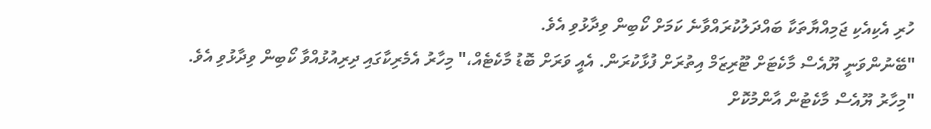ހުރި އެކިއެކި ޖަމިއްޔާތަކާ ބައްދަލުކުރައްވާނެ ކަމަށް ކޯބިން ވިދާޅުވި އެވެ.
"ބޭނުންވަނީ ޔޫއެސް މާކެޓަށް ޓޫރިޒަމް އިތުރަށް ފުޅާކުރަން. އެއީ ވަރަށް ބޮޑު މާކެޓެއް،" މިހާރު އެމެރިކާގައި ދިރިއުޅުއްވާ ކޯބިން ވިދާޅުވި އެވެ.
"މިހާރު ޔޫއެސް މާކެޓުން އާންމުކޮށް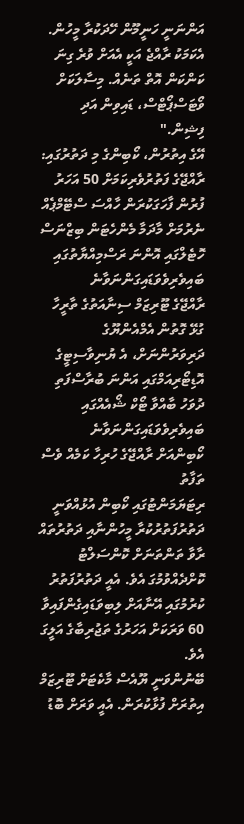އަންނަނީ ހަނީމޫން ހޭދަކުރާ މީހުން. އެކަމަކު ރާއްޖެ އަކީ އެއަށް ވުރެ ގިނަ ކަންކަން އޮތް ތަނެއް. މިސާލަކަށް ވޯޓަސްޕޯޓްސް، ޑައިވިން އަދި ފިޝިން."
އޭގެ އިތުރުން، ކޯބިންގެ މި ދަތުރުގައި:
ރާއްޖޭގެ ފަތުރުވެރިކަމަށް 50 އަހަރު ފުރުން ފާހަގަކުރަން ހާއްސަ ސްޓޭމްޕެއް ނެރުމަށް މާދަމާ މެންހެޓަން ބިޒްނަސް ހޮޓެލްގައި އޮންނަ ރަސްމިއްޔާތުގައި ބައިވެރިވެވަޑައިގަންނަވާނެ
ރާއްޖޭގެ ޓޫރިޒަމް ސިނާއަތުގެ ތާރީހާ ގުޅޭ ގޮތުން އެމްއެންޔޫގެ ދަރިވަރުންނަށް، އެ ޔުނިވާސިޓީގެ އޮޑިޓޯރިއަމްގައި އަންނަ ބުރާސްފަތި ދުވަހު ބާއްވާ ޓޯކް ޝޯއެއްގައި ބައިވެރިވެވަޑައިގަންނަވާނެ
ކޯބިންއަށް ރާއްޖޭގެ ހުރިހާ ކަމެއް ވެސް ތަފާތު
ރިޓަޔަމަންޓުގައި ކޯބިން އުޅުއްވަނީ ދަތުރުފަތުރުކުރާ މީހުންނާއި ދަތުރުތައް ރާވާ ތަންތަނަށް ކޮންސަލްޓު ކޮށްދެއްވުމުގަ އެވެ. އެއީ ދަތުރުފަތުރު ކުރުމުގައި އޭނާއަށް ލިބިވަޑައިގެންފައިވާ 60 ވަރަކަށް އަހަރުގެ ތަޖުރިބާގެ އަލީގަ އެވެ.
ބޭނުންވަނީ ޔޫއެސް މާކެޓަށް ޓޫރިޒަމް އިތުރަށް ފުޅާކުރަން. އެއީ ވަރަށް ބޮޑު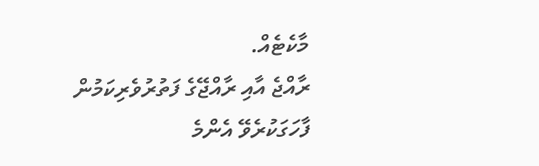މާކެޓެއް.
ރާއްޖެ އާއި ރާއްޖޭގެ ފަތުރުވެރިކަމުން ފާހަގަކުރެވޭ އެންމެ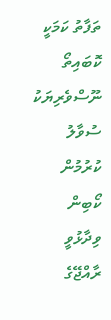ތަފާތު ކަމަކީ ކޮބައިތޯ ނޫސްވެރިޔަކު ސުވާލު ކުރުމުން ކޯބިން ވިދާޅުވީ ރާއްޖޭގެ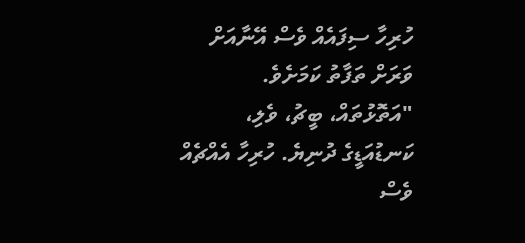ހުރިހާ ސިފައެއް ވެސް އޭނާއަށް ވަރަށް ތަފާތު ކަމަށެވެ.
"އަތޮޅުތައް، ބީޗު، ވެލި، ކަނޑުއަޑީގެ ދުނިޔެ. ހުރިހާ އެއްޗެއް ވެސް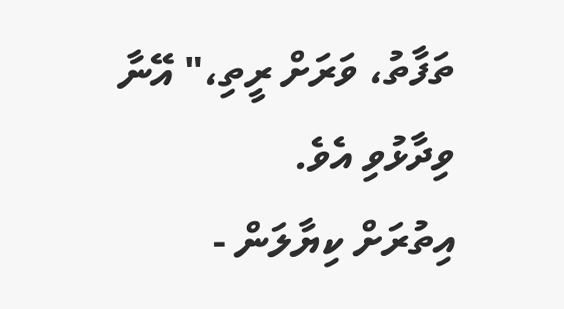ތަފާތު، ވަރަށް ރީތި،" އޭނާ ވިދާޅުވި އެވެ.
އިތުރަށް ކިޔާލަން -